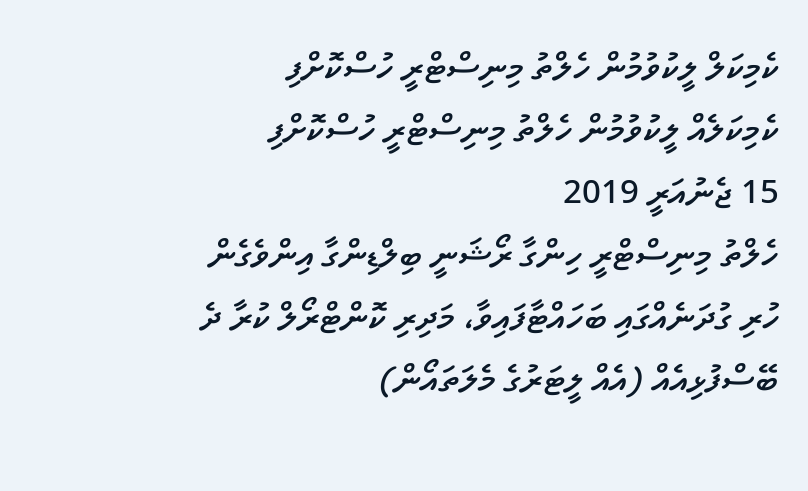ކެމިކަލް ލީކުވުމުން ހެލްތު މިނިސްޓްރީ ހުސްކޮށްފި
ކެމިކަލެއް ލީކުވުމުން ހެލްތު މިނިސްޓްރީ ހުސްކޮށްފި
15 ޖެނުއަރީ 2019
ހެލްތު މިނިސްޓްރީ ހިންގާ ރޯޝަނީ ބިލްޑިންގާ އިންވެގެން ހުރި ގުދަނެއްގައި ބަހައްޓާފައިވާ، މަދިރި ކޮންޓްރޯލް ކުރާ ދެ ބޭސްފުޅިއެއް (އެއް ލީޓަރުގެ މެލަތައޯން)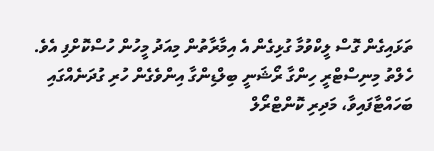ތަޅައިގެން ގޮސް ލީކްވުމާ ގުޅިގެން އެ އިމާރާތުން މިއަދު މީހުން ހުސްކޮށްފި އެވެ.
ހެލްތު މިނިސްޓްރީ ހިންގާ ރޯޝަނީ ބިލްޑިންގާ އިންވެގެން ހުރި ގުދަނެއްގައި ބަހައްޓާފައިވާ، މަދިރި ކޮންޓްރޯލް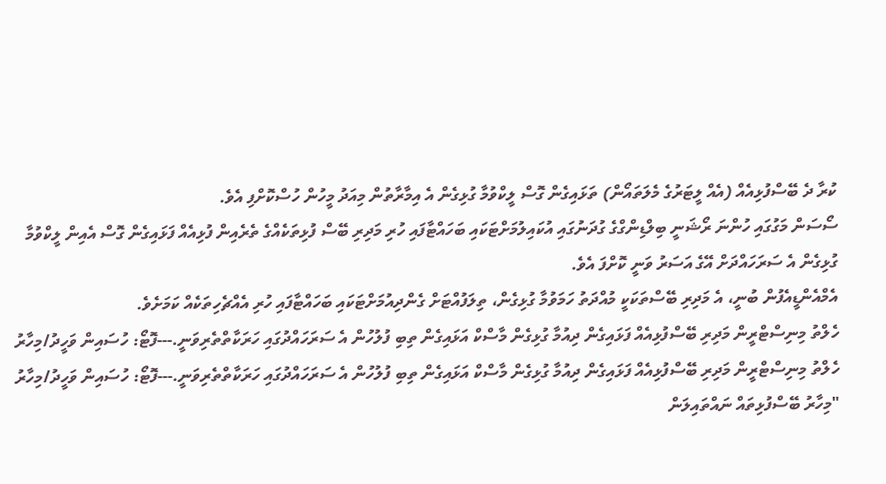ކުރާ ދެ ބޭސްފުޅިއެއް (އެއް ލީޓަރުގެ މެލަތައޯން) ތަޅައިގެން ގޮސް ލީކްވުމާ ގުޅިގެން އެ އިމާރާތުން މިއަދު މީހުން ހުސްކޮށްފި އެވެ.
ސޯސަން މަގުގައި ހުންނަ ރޯޝަނީ ބިލްޑިންގްގެ ގުދަނުގައި އުކައިލުމަށްޓަކައި ބަހައްޓާފައި ހުރި މަދިރި ބޭސް ފުޅިތަކެއްގެ ތެރެއިން ފުޅިއެއް ފަޅައިގެން ގޮސް އެއިން ލީކްވުމާ ގުޅިގެން އެ ސަރަހައްދަށް އޭގެ އަސަރު ވަނީ ކޮށްފަ އެވެ.
އެމްއެންޑީއެފުން ބުނީ، އެ މަދިރި ބޭސްތަކަކީ މުއްދަތު ހަމަވުމާ ގުޅިގެން، ތިލަފުއްޓަށް ގެންދިއުމަށްޓަކައި ބަހައްޓާފައި ހުރި އެއްޗެހިތަކެއް ކަމަށެވެ.
ހެލްތު މިނިސްޓްރީން މަދިރި ބޭސްފުޅިއެއް ފަޅައިގެން ދިއުމާ ގުޅިގެން މާސްކް އަޅައިގެން ތިބި ފުލުހުން އެ ސަރަހައްދުގައި ހަރަކާތްތެރިވަނީ.---ފޮޓޯ: ހުސައިން ވަހީދު/މިހާރު
ހެލްތު މިނިސްޓްރީން މަދިރި ބޭސްފުޅިއެއް ފަޅައިގެން ދިއުމާ ގުޅިގެން މާސްކް އަޅައިގެން ތިބި ފުލުހުން އެ ސަރަހައްދުގައި ހަރަކާތްތެރިވަނީ.---ފޮޓޯ: ހުސައިން ވަހީދު/މިހާރު
"މިހާރު ބޭސްފުޅިތައް ނައްތައިލަން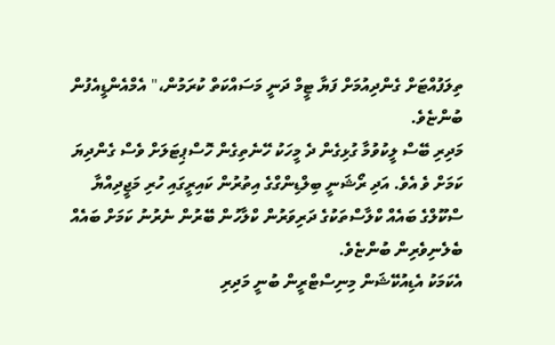ތިލަފުއްޓަށް ގެންދިއުމަށް ފަޔާ ޓީމް ދަނީ މަސައްކަތް ކުރަމުން،" އެމްއެންޑީއެފުން ބުންޏެވެ.
މަދިރި ބޭސް ލީކުވުމާ ގުޅިގެން ދެ މީހަކު ހޭނެތިގެން ހޮސްޕިޓަލަށް ވެސް ގެންދިޔަ ކަމަށް ވެ އެވެ. އަދި ރޯޝަނީ ބިލްޑިންގްގެ އިތުރުން ކައިރީގައި ހުރި މަޖީދިއްޔާ ސްކޫލްގެ ބައެއް ކްލާސްތަކުގެ ދަރިވަރުން ކްލާހުން ބޭރުން ނެރުނު ކަމަށް ބައެއް ބެލެނިވެރިން ބުންޏެވެ.
އެކަމަކު އެޑިއުކޭޝަން މިނިސްޓްރީން ބުނީ މަދިރި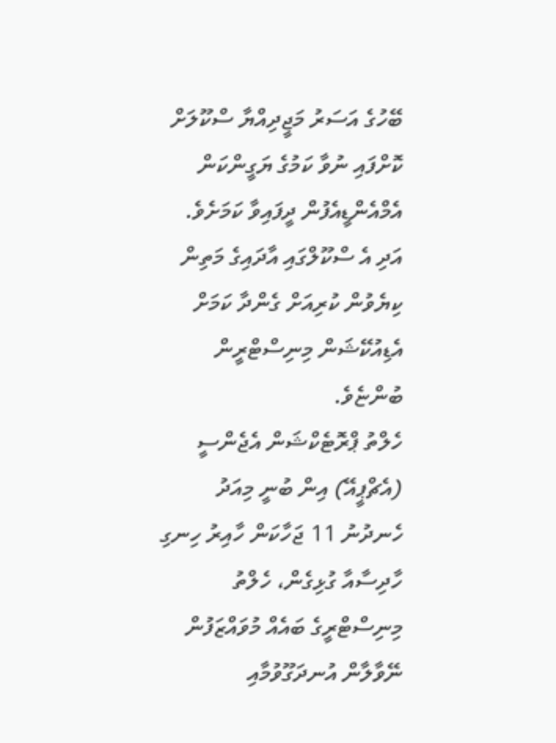ބޭހުގެ އަސަރު މަޖީދިއްޔާ ސްކޫލަށް ކޮށްފައި ނުވާ ކަމުގެ ޔަގީންކަން އެމްއެންޑީއެފުން ދީފައިވާ ކަމަށެވެ. އަދި އެ ސްކޫލްގައި އާދައިގެ މަތިން ކިޔެވުން ކުރިއަށް ގެންދާ ކަމަށް އެޑިއުކޭޝަން މިނިސްޓްރީން ބުންޏެވެ.
ހެލްތު ޕްރޮޓެކްޝަން އެޖެންސީ (އެޗްޕީއޭ) އިން ބުނީ މިއަދު ހެނދުނު 11 ޖަހާކަން ހާއިރު ހިނގި ހާދިސާއާ ގުޅިގެން، ހެލްތު މިނިސްޓްރީގެ ބައެއް މުވައްޒަފުން ނޭވާލާން އުނދަގޫވުމާއި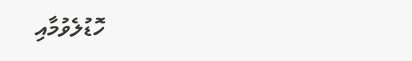ހޮޑުލެވުމާއި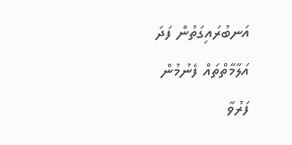އަނބުރައިގަތުން ފަދަ އަލާމާތްތައް ފެނުމުން ފަރުވާ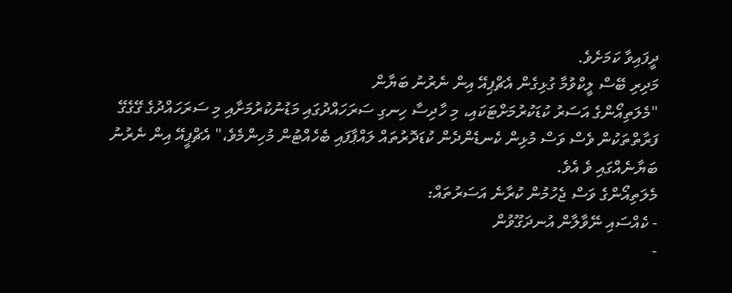ދީފައިވާ ކަމަށެވެ.
މަދިރި ބޭސް ލީކްވުމާ ގުޅިގެން އެޗްޕިއޭ އިން ނެރުނު ބަޔާން
"މެލަތިއޯންގެ އަސަރު ކުޑަކުރުމަށްޓަކައި، މި ހާދިސާ ހިނގި ސަރަހައްދުގައި މަޑުނުކުރުމަށާއި މި ސަރަހައްދުގެ ގޭގެގޭ ފަރާތްތަކުން ވެސް ވަސް މުޅިން ކެނޑެންދެން ކުޑަދޮރުތައް ލައްޕާފައި ބެހެއްޓުން މުހިންމެވެ،" އެޗްޕީއޭ އިން ނެރުނު ބަޔާނެއްގައި ވެ އެވެ.
މެލަތިއޯންގެ ވަސް ޖެހުމުން ކުރާނެ އަސަރުތައް:
- ކެއްސައި ނޭވާލާން އުނދަގޫވުން
-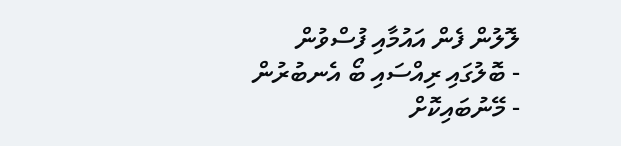ލޮލުން ފެން އައުމާއި ފުސްވުން
- ބޮލުގައި ރިއްސައި ބޯ އެނބުރުން
- މޭނުބައިކޮށް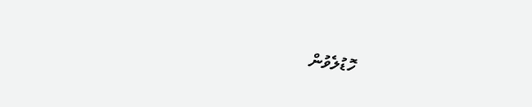ހޮޑުލެވުން